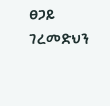ፀጋይ ገረመድህን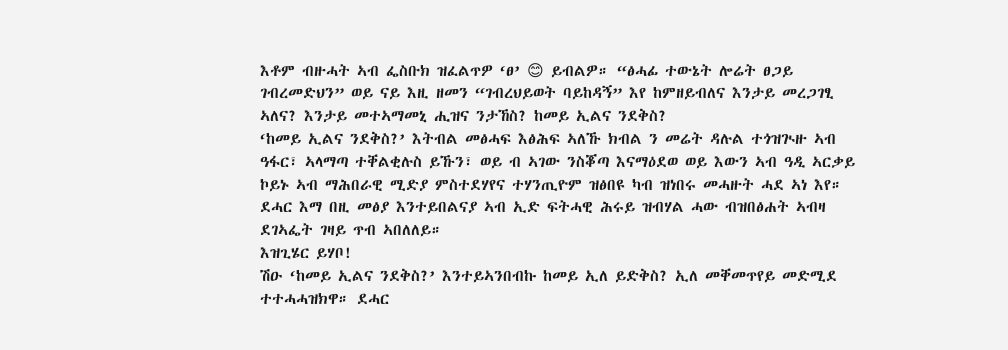እቶም ብዙሓት ኣብ ፌስቡክ ዝፈልጥዎ ‘ፀ’ 😊 ይብልዎ። “ፅሓፊ ተውኔት ሎሬት ፀጋይ ገብረመድህን” ወይ ናይ እዚ ዘመን “ገብረህይወት ባይከዳኝ” እየ ከምዘይብለና እንታይ መረጋገፂ ኣለና? እንታይ መተኣማመኒ ሒዝና ንታኸስ? ከመይ ኢልና ንደቅስ?
‘ከመይ ኢልና ንደቅስ?’ እትብል መፅሓፍ እፅሕፍ ኣለኹ ክብል ን መሬት ዳሉል ተጎዝጒዙ ኣብ ዓፋር፣ ኣላማጣ ተቐልቂሉስ ይኹን፣ ወይ ብ ኣገው ንስቖጣ እናማዕደወ ወይ እውን ኣብ ዓዲ ኣርቃይ ኮይኑ ኣብ ማሕበራዊ ሚድያ ምስተደሃየና ተሃንጢዮም ዝፅበዩ ካብ ዝነበሩ መሓዙት ሓደ ኣነ እየ። ደሓር እማ በዚ መፅያ እንተይበልናያ ኣብ ኢድ ፍትሓዊ ሕሩይ ዝብሃል ሓው ብዝበፅሐት ኣብዛ ደገኣፌት ገዛይ ጥብ ኣበለለይ።
እዝጊሄር ይሃቦ!
ሽዑ ‘ከመይ ኢልና ንደቅስ?’ እንተይኣንበብኩ ከመይ ኢለ ይድቅስ? ኢለ መቐመጥየይ መድሚደ ተተሓሓዝክዋ። ደሓር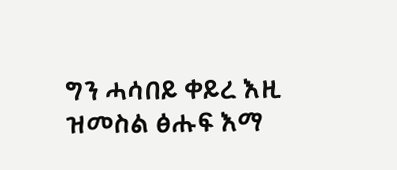ግን ሓሳበይ ቀይረ እዚ ዝመስል ፅሑፍ እማ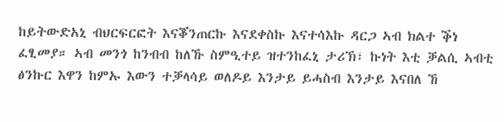ከይትውድአኒ ብህርፍርፎት እናቖንጠርኩ እናደቀስኩ እናተሳእኩ ዳርጋ ኣብ ክልተ ቕነ ፈፂመያ። ኣብ መንጎ ከንብብ ከለኹ ስምዒተይ ዝተንከፈኒ ታሪኽ፣ ኩነት እቲ ቓልሲ ኣብቲ ፅንኩር እዋን ከምኡ እውን ተቓላሳይ ወለዶይ እንታይ ይሓስብ እንታይ እናበለ ኸ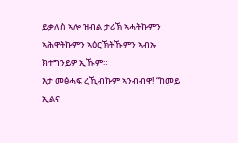ይቃለስ ኣሎ ዝብል ታሪኽ ኣሓትኩምን ኣሕዋትኩምን ኣዕርኽትኹምን ኣብኡ ክተግንይዎ ኢኹም።
እታ መፅሓፍ ረኺብኩም ኣንብብዋ! “ከመይ ኢልና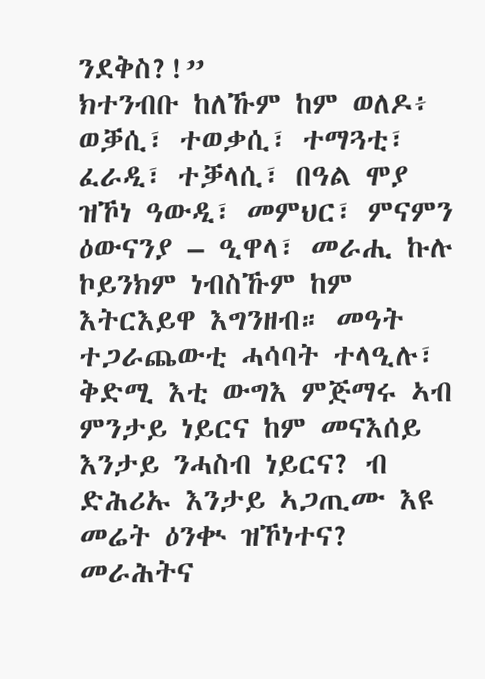ንደቅስ?!”
ክተንብቡ ከለኹም ከም ወለዶ፥ ወቓሲ፣ ተወቃሲ፣ ተማጓቲ፣ ፈራዲ፣ ተቓላሲ፣ በዓል ሞያ ዝኾነ ዓውዲ፣ መምህር፣ ምናምን ዕውናንያ – ዒዋላ፣ መራሒ ኩሉ ኮይንክም ነብስኹም ከም እትርእይዋ እግንዘብ። መዓት ተጋራጨውቲ ሓሳባት ተላዒሉ፣ ቅድሚ እቲ ውግእ ምጅማሩ ኣብ ምንታይ ነይርና ከም መናእሰይ እንታይ ንሓስብ ነይርና? ብ ድሕሪኡ እንታይ ኣጋጢሙ እዩ መሬት ዕንቊ ዝኾነተና? መራሕትና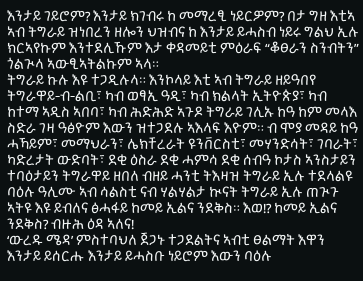እንታይ ገይሮም? እንታይ ክገብሩ ከ መማረፂ ነይርዎም? በታ ግዘ እቲኣ ኣብ ትግራይ ዝነበረን ዘሎን ህዝብና ከ እንታይ ይሓስብ ነይሩ ግልህ ኢሉ ክርኣየኩም እንተደሊኹም እታ ቀዳመይቲ ምዕራፍ “ቆፀራን ስንብትን” ጎልጒላ ኣውፂኣትልኩም ኣላ።
ትግራይ ኩሉ እዩ ተጋዲሉላ። እንኮላይ እቲ ኣብ ትግራይ ዘይዓበየ ትግራዋይ-ብ-ልቢ፣ ካብ ወፃኢ ዓዲ፣ ካብ ክልላት ኢትዮጵያ፣ ካብ ከተማ ኣዲስ ኣበባ፣ ካብ ሕድሕድ ኣጉዶ ትግራይ ገሊኡ ከዓ ከም መላእ ስድራ ገዛ ዓፅዮም እውን ዝተጋደሉ ኣእላፍ እዮም። ብ ሞያ መዳይ ከዓ ሓኻይም፣ መማህራን፣ ሌክቸረራት ዩንቨርስቲ፣ መሃንድሳት፣ ገባራት፣ ካድረታት ውድባት፣ ደቂ ዕስራ ደቂ ሓምሳ ደቂ ሰብዓ ኮታስ ኣንስታይን ተባዕታይን ትግራዋይ ዘበለ ብዘይ ሓንቲ ትእዛዝ ትግራይ ኢሉ ተደላልዩ ባዕሉ ዓሊሙ ኣብ ሳልስቲ ናብ ሃልሃልታ ኲናት ትግራይ ኢሉ ጠጒጉ ኣትዩ እዩ ይብለና ፅሓፋይ ከመይ ኢልና ንደቅስ። እወ!? ከመይ ኢልና ንደቅስ? ብዙሕ ዕዳ ኣለና!
‘ውረዱ ሜዳ’ ምስተባህለ ጀጋኑ ተጋደልትና ኣብቲ ፀልማት እዋን እንታይ ይሰርሑ እንታይ ይሓስቡ ነይሮም እውን ባዕሉ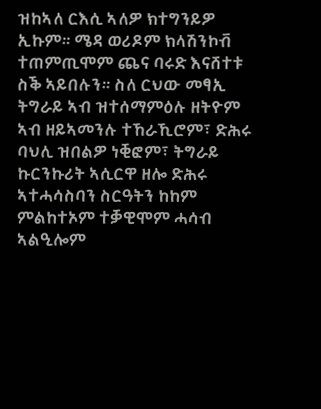ዝከኣለ ርእሲ ኣለዎ ክተግንይዎ ኢኩም። ሜዳ ወሪዶም ክላሽንኮቭ ተጠምጢሞም ጨና ባሩድ እናሸተቱ ስቕ ኣይበሉን። ስለ ርህው መፃኢ ትግራይ ኣብ ዝተሰማምዕሉ ዘትዮም ኣብ ዘይኣመንሉ ተኸራኺሮም፣ ድሕሩ ባህሊ ዝበልዎ ነቒፎም፣ ትግራይ ኩርንኩሪት ኣሲርዋ ዘሎ ድሕሩ ኣተሓሳስባን ስርዓትን ከከም ምልከተኦም ተቓዊሞም ሓሳብ ኣልዒሎም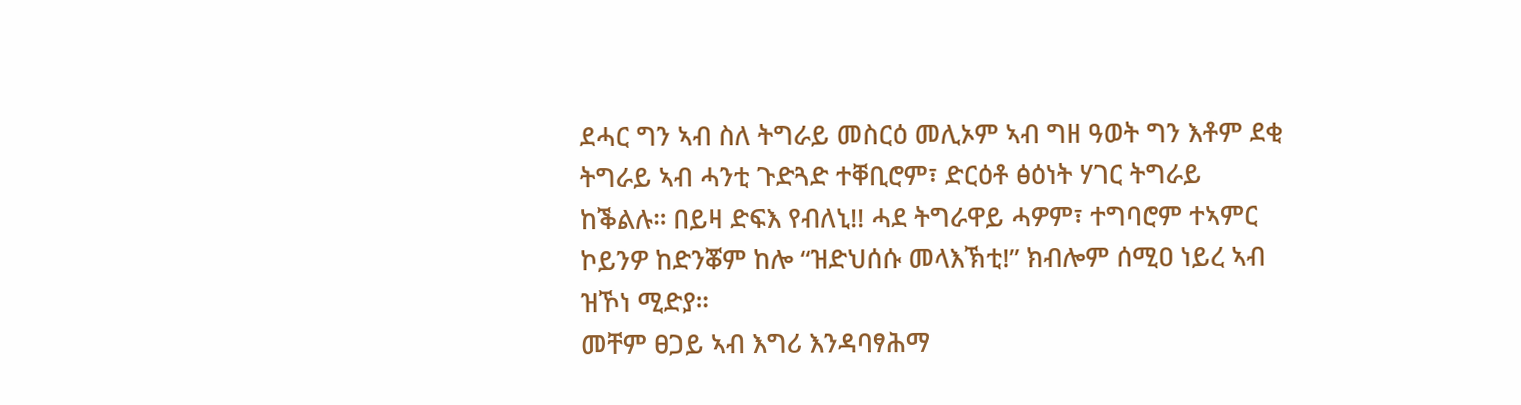ደሓር ግን ኣብ ስለ ትግራይ መስርዕ መሊኦም ኣብ ግዘ ዓወት ግን እቶም ደቂ ትግራይ ኣብ ሓንቲ ጉድጓድ ተቐቢሮም፣ ድርዕቶ ፅዕነት ሃገር ትግራይ ከቕልሉ። በይዛ ድፍእ የብለኒ!! ሓደ ትግራዋይ ሓዎም፣ ተግባሮም ተኣምር ኮይንዎ ከድንቖም ከሎ “ዝድህሰሱ መላእኽቲ!” ክብሎም ሰሚዐ ነይረ ኣብ ዝኾነ ሚድያ።
መቸም ፀጋይ ኣብ እግሪ እንዳባፃሕማ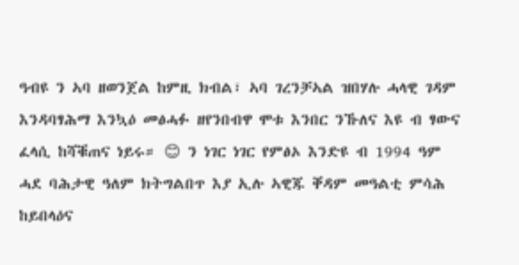ዓብዩ ን ኣባ ዘወንጀል ከምዚ ክብል፣ ኣባ ገረንቻኣል ዝበሃሉ ሓላዊ ገዳም እንዳባፃሕማ እንኳዕ መፅሓፉ ዘየንበብዋ ሞቱ እንበር ንኹለና እዩ ብ ፃውና ፈላሲ ከሻቑጠና ነይሩ። 😊 ን ነገር ነገር የምፅኦ እንድዩ ብ 1994 ዓም ሓደ ባሕታዊ ዓለም ክትግልበጥ እያ ኢሉ ኣዊጁ ቐዳም መዓልቲ ምሳሕ ከይበላዕና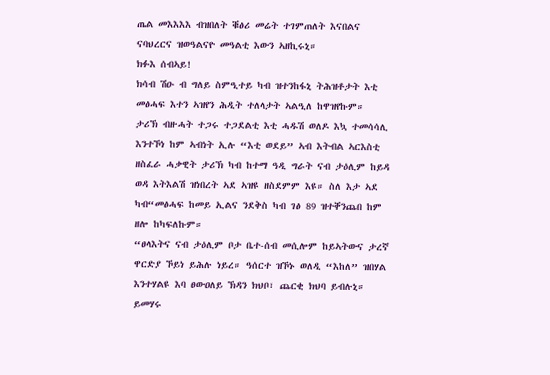ጤል መእእእእ ብዝበለት ቑፅሪ መሬት ተገምጠለት እናበልና ናባህረርና ዝወዓልናዮ መዓልቲ እውን ኣዘኪሩኒ።
ክፉእ ሰብኣይ!
ክሳብ ሽዑ ብ ግለይ ስምዒተይ ካብ ዝተንከፋኒ ትሕዝቶታት እቲ መፅሓፍ እተን ኣዝየን ሕዲት ተለላታት ኣልዒለ ከዋዝየኩም።
ታሪኽ ብዙሓት ተጋሩ ተጋደልቲ እቲ ሓዱሽ ወለዶ እኳ ተመሳሳሊ እንተኾነ ከም ኣብነት ኢሉ “እቲ ወደይ” ኣብ እትብል ኣርእስቲ ዘስፈራ ሓቃዊት ታሪኽ ካብ ከተማ ዓዲ ግራት ናብ ታዕሊም ከይዳ ወዳ እትእልሽ ዝነበረት ኣደ ኣዝዩ ዘስደምም እዩ። ስለ እታ ኣደ ካብ“መፅሓፍ ከመይ ኢልና ንደቅስ ካብ ገፅ 89 ዝተቐንጨበ ከም ዘሎ ከካፍለኩም።
“ፀላእትና ናብ ታዕሊም ቦታ ቤተ-ሰብ መሲሎም ከይኣትውና ታረኛ ዋርድያ ኾይነ ይሕሉ ነይረ። ዓሰርተ ዝኾኑ ወለዲ “እከለ” ዝበሃል እንተሃልዩ እባ ፀውዐለይ ኽዳን ክህቦ፣ ጨርቂ ክህባ ይብሉኒ። ይመሃሩ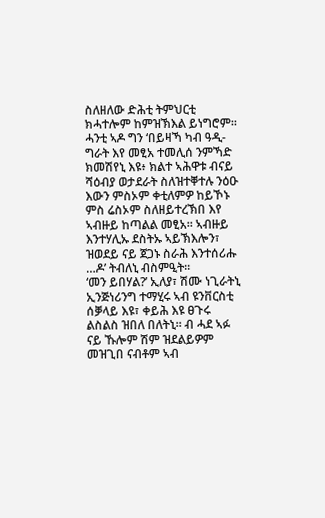ስለዘለው ድሕቲ ትምህርቲ ክሓተሎም ከምዝኽእል ይነግሮም። ሓንቲ ኣዶ ግን ‘በይዛኻ ካብ ዓዲ-ግራት እየ መፂአ ተመሊሰ ንምኻድ ክመሽየኒ እዩ፥ ክልተ ኣሕዋቱ ብናይ ሻዕብያ ወታደራት ስለዝተቐተሉ ንዕዑ እውን ምስኦም ቀቲለምዎ ከይኾኑ ምስ ሬስኦም ስለዘይተረኽበ እየ ኣብዙይ ከጣልል መፂአ። ኣብዙይ እንተሃሊኡ ደስትኡ ኣይኽእሎን፣ ዝወደይ ናይ ጀጋኑ ስራሕ እንተሰሪሑ …ዶ’ ትብለኒ ብስምዒት።
‘መን ይበሃል?’ ኢለያ፣ ሽሙ ነጊራትኒ ኢንጅነሪንግ ተማሂሩ ኣብ ዩንቨርስቲ ሰቓላይ እዩ፣ ቀይሕ እዩ ፀጉሩ ልስልስ ዝበለ በለትኒ። ብ ሓደ ኣፉ ናይ ኹሎም ሽም ዝደልይዎም መዝጊበ ናብቶም ኣብ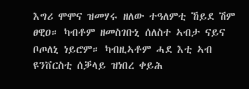እግሪ ሞሞና ዝመሃሩ ዘለው ተዓለምቲ ኸይደ ሽም ፀዊዐ። ካብቶም ዘመስገቡኒ ሰለስተ ኣብታ ናይና ቦጦለኒ ነይሮም። ካብዚኣቶም ሓደ እቲ ኣብ ዩንቨርስቲ ሰቓላይ ዝነበረ ቀይሕ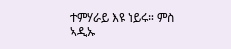ተምሃራይ እዩ ነይሩ። ምስ ኣዲኡ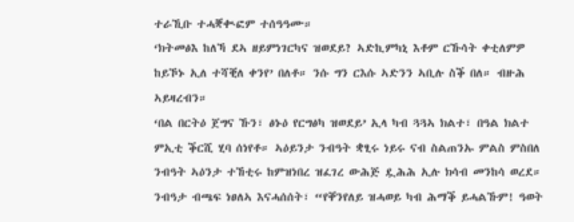ተራኺቡ ተሓቛቊፎም ተሰዓዓሙ።
‘ክትመፅእ ከለኻ ደኣ ዘይምነገርካና ዝወደይ? ኣድኪምካኒ እቶም ርኹሳት ቀቲለምዎ ከይኾኑ ኢለ ተሻቒለ ቀንየ’ በለቶ። ንሱ ግን ርእሱ ኣድንን ኣቢሉ ስቕ በለ። ብዙሕ ኣይዛረብን።
‘በል በርትዕ ጀግና ኹን፣ ፅኑዕ የርግፅካ ዝወደይ’ ኢላ ካብ ጓጓኣ ክልተ፣ በዓል ክልተ ምኢቲ ቕርሺ ሂባ ሰነየቶ። ኣዕይንታ ንብዓት ቋፂሩ ነይሩ ናብ ስልጠንኡ ምልስ ምስበለ ንብዓት ኣዕንታ ተኸቲሩ ከምዝነበረ ዝፈገረ ውሕጅ ዷሕሕ ኢሉ ክሳብ መንከሳ ወረደ። ንብዓታ ብጫፍ ነፀለኣ እናሓሰሰት፣ “የቐንየለይ ዝሓወይ ካብ ሕማቕ ይሓልኹም! ዓወት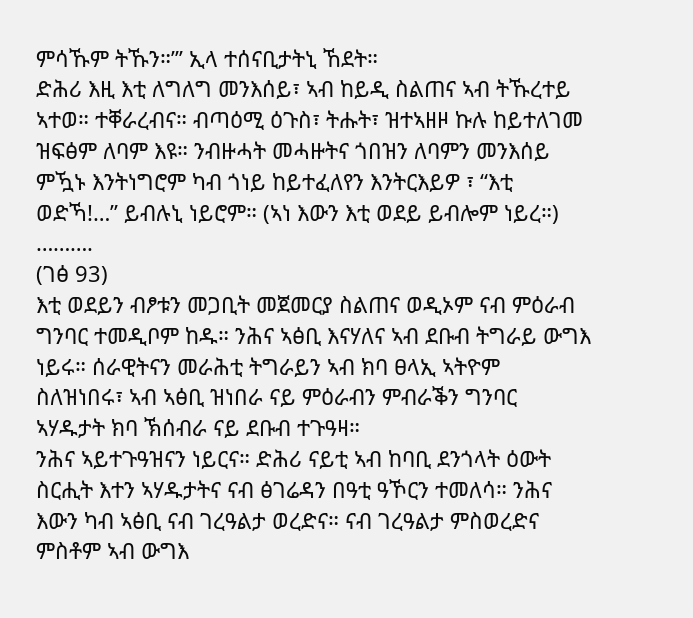ምሳኹም ትኹን።”’ ኢላ ተሰናቢታትኒ ኸደት።
ድሕሪ እዚ እቲ ለግለግ መንእሰይ፣ ኣብ ከይዲ ስልጠና ኣብ ትኹረተይ ኣተወ። ተቐራረብና። ብጣዕሚ ዕጉስ፣ ትሑት፣ ዝተኣዘዞ ኩሉ ከይተለገመ ዝፍፅም ለባም እዩ። ንብዙሓት መሓዙትና ጎበዝን ለባምን መንእሰይ ምዃኑ እንትነግሮም ካብ ጎነይ ከይተፈለየን እንትርእይዎ ፣ “እቲ ወድኻ!…” ይብሉኒ ነይሮም። (ኣነ እውን እቲ ወደይ ይብሎም ነይረ።)
……….
(ገፅ 93)
እቲ ወደይን ብፆቱን መጋቢት መጀመርያ ስልጠና ወዲኦም ናብ ምዕራብ ግንባር ተመዲቦም ከዱ። ንሕና ኣፅቢ እናሃለና ኣብ ደቡብ ትግራይ ውግእ ነይሩ። ሰራዊትናን መራሕቲ ትግራይን ኣብ ክባ ፀላኢ ኣትዮም ስለዝነበሩ፣ ኣብ ኣፅቢ ዝነበራ ናይ ምዕራብን ምብራቕን ግንባር ኣሃዱታት ክባ ኽሰብራ ናይ ደቡብ ተጉዓዛ።
ንሕና ኣይተጉዓዝናን ነይርና። ድሕሪ ናይቲ ኣብ ከባቢ ደንጎላት ዕውት ስርሒት እተን ኣሃዱታትና ናብ ፅገሬዳን በዓቲ ዓኾርን ተመለሳ። ንሕና እውን ካብ ኣፅቢ ናብ ገረዓልታ ወረድና። ናብ ገረዓልታ ምስወረድና ምስቶም ኣብ ውግእ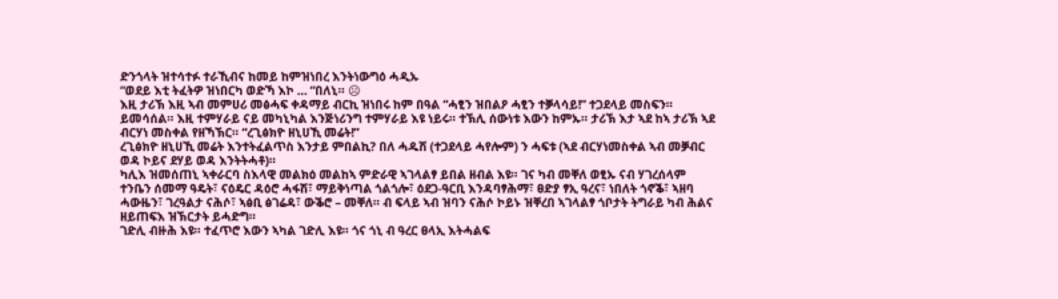ድንጎላት ዝተሳተፉ ተራኺብና ከመይ ከምዝነበረ እንትነውግዕ ሓዲኡ
“ወደይ እቲ ትፈትዎ ዝነበርካ ወድኻ እኮ … “በለኒ። ☹
እዚ ታሪኽ እዚ ኣብ መምሀሪ መፅሓፍ ቀዳማይ ብርኪ ዝነበሩ ከም በዓል “ሓፂን ዝበልዖ ሓፂን ተቓላሳይ!” ተጋደላይ መስፍን። ይመሳሰል። እዚ ተምሃራይ ናይ መካኒካል እንጅነሪንግ ተምሃራይ እዩ ነይሩ። ተኽሊ ሰውነቱ እውን ከምኡ። ታሪኽ እታ ኣደ ከኣ ታሪኽ ኣደ ብርሃነ መስቀል የዘኻኽር። “ረጊፅክዮ ዘኒሀኺ መሬት!”
ረጊፅክዮ ዘኒሀኺ መሬት እንተትፈልጥስ እንታይ ምበልኪ? በለ ሓዱሽ (ተጋደላይ ሓየሎም) ን ሓፍቱ (ኣደ ብርሃነመስቀል ኣብ መቓብር ወዳ ኮይና ደሃይ ወዳ እንትትሓቶ)።
ካሊእ ዝመሰጠኒ ኣቀራርባ ስእላዊ መልክዕ መልከኣ ምድራዊ ኣገላልፃ ይበል ዘብል እዩ። ገና ካብ መቐለ ወፂኡ ናብ ሃገረሰላም ተንቤን ሰመማ ዓዴት፣ ናዕዴር ዳዕሮ ሓፋሽ፣ ማይቅነጣል ጎልጎሎ፣ ዕደጋ-ዓርቢ እንዳባፃሕማ፣ ፀድያ ፃኢ ዓረና፣ ነበለት ጎኖቕ፣ ኣዘባ ሓውዜን፣ ገረዓልታ ናሕሶ፣ ኣፅቢ ፅገሬዳ፣ ውቕሮ – መቐለ። ብ ፍላይ ኣብ ዝባን ናሕሶ ኮይኑ ዝቐረበ ኣገላልፃ ጎቦታት ትግራይ ካብ ሕልና ዘይጠፍእ ዝኽርታት ይሓድግ።
ገድሊ ብዙሕ እዩ። ተፈጥሮ እውን ኣካል ገድሊ እዩ። ጎና ጎኒ ብ ዓረር ፀላኢ እትሓልፍ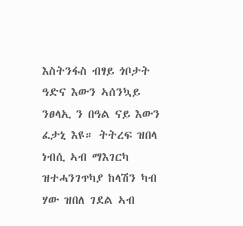እስትንፋስ ብፃይ ጎቦታት ዓድና እውን ኣሰንኳይ ንፀላኢ ን በዓል ናይ እውን ፈታኒ እዩ። ትትረፍ ዝበላ ነብሲ ኣብ ማእገርካ ዝተሓንገጥካያ ከላሽን ካብ ሃው ዝበለ ገደል ኣብ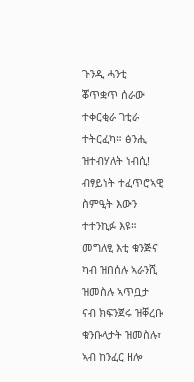ጉንዲ ሓንቲ ቖጥቋጥ ሰራው ተቀርቂራ ገቲራ ተትርፈካ። ፅንሒ ዝተብሃለት ነብሲ!
ብፃይነት ተፈጥሮኣዊ ስምዒት እውን ተተንኪፉ እዩ። መግለፂ እቲ ቁንጅና ካብ ዝበሰሉ ኣራንሺ ዝመስሉ ኣጥቧታ ናብ ክፍንጀሩ ዝቐረቡ ቁንቡላታት ዝመስሉ፣ ኣብ ከንፈር ዘሎ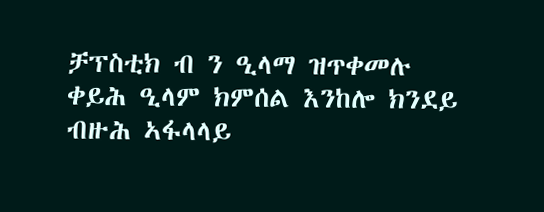ቻፕስቲክ ብ ን ዒላማ ዝጥቀመሉ ቀይሕ ዒላም ክምሰል እንከሎ ክንደይ ብዙሕ ኣፋላላይ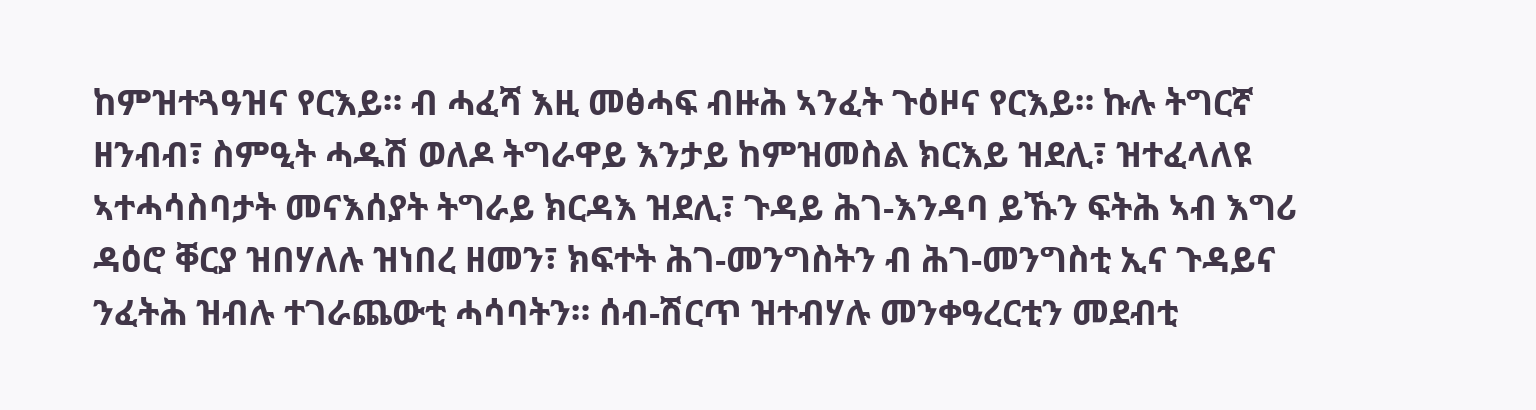ከምዝተጓዓዝና የርእይ። ብ ሓፈሻ እዚ መፅሓፍ ብዙሕ ኣንፈት ጉዕዞና የርእይ። ኩሉ ትግርኛ ዘንብብ፣ ስምዒት ሓዱሽ ወለዶ ትግራዋይ እንታይ ከምዝመስል ክርእይ ዝደሊ፣ ዝተፈላለዩ ኣተሓሳስባታት መናእሰያት ትግራይ ክርዳእ ዝደሊ፣ ጉዳይ ሕገ-እንዳባ ይኹን ፍትሕ ኣብ እግሪ ዳዕሮ ቐርያ ዝበሃለሉ ዝነበረ ዘመን፣ ክፍተት ሕገ-መንግስትን ብ ሕገ-መንግስቲ ኢና ጉዳይና ንፈትሕ ዝብሉ ተገራጨውቲ ሓሳባትን። ሰብ-ሽርጥ ዝተብሃሉ መንቀዓረርቲን መደብቲ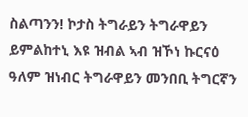ስልጣንን! ኮታስ ትግራይን ትግራዋይን ይምልከተኒ እዩ ዝብል ኣብ ዝኾነ ኩርናዕ ዓለም ዝነብር ትግራዋይን መንበቢ ትግርኛን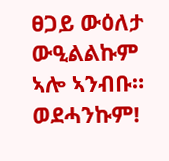ፀጋይ ውዕለታ ውዒልልኩም ኣሎ ኣንብቡ።
ወደሓንኩም!